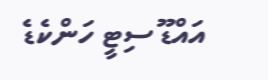އައްޑޫ ސިޓީ ހަންކެޑެ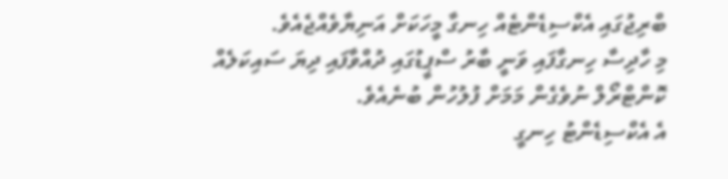ބްރިޖުގައި އެކްސިޑެންޓެއް ހިނގާ މީހަކަށް އަނިޔާވެއްޖެއެވެ.
މި ހާދިސާ ހިނގާފައި ވަނީ ބާރު ސްޕީޑުގައި ދުއްވާފައި ދިޔަ ސައިކަލެއް ކޮންޓްރޯލް ނުވެގެން މަމަށް ފުލުހުން ބުނެއެވެ.
އެ އެކްސިޑެންޓު ހިނގީ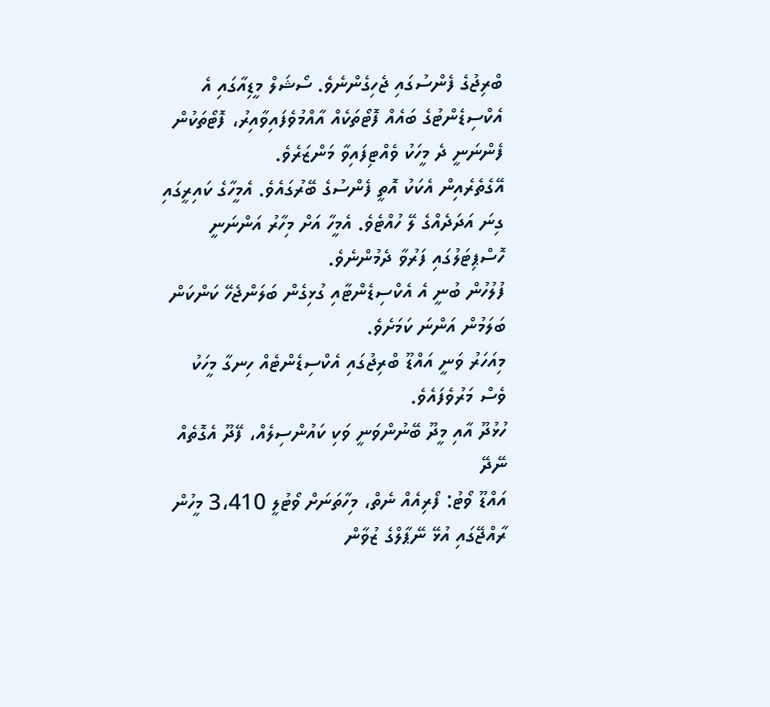ބްރިޖުގެ ފެންސުގައި ޖެހިގެންނެވެ. ސޯޝަލް މީޑިއާގައި އެ އެކްސިޑެންޓުގެ ބައެއް ފޮޓޯތަކެއް އާއްމުވެފައިވާއިރު، ފޮޓޯތަކުން ފެންނަނީ ދެ މީހަކު ވެއްޓިފައިވާ މަންޒަރެވެ.
އޭގެތެރެއިން އެކަކު އޮތީ ފެންސުގެ ބޭރުގައެވެ. އެމީހާގެ ކައިރީގައި ގިނަ އަދަދެއްގެ ލޭ ހުއްޓެވެ. އެމީހާ އަށް މިހާރު އަންނަނީ ހޮސްޕިޓަލުގައި ފަރުވާ ދެމުންނެވެ.
ފުލުހުން ބުނީ އެ އެކްސިޑެންޓާއި ގުޅިގެން ބަލަންޖެހޭ ކަންކަން ބަލަމުން އަންނަ ކަމަށެވެ.
މިއަހަރު ވަނީ އައްޑޫ ބްރިޖުގައި އެކްސިޑެންޓެއް ހިނގާ މީހަކު ވެސް މަރުވެފައެވެ.
ހުޅުދޫ އާއި މީދޫ ބޭނުންވަނީ ވަކި ކައުންސިލެއް، ފޭދޫ އެގޮތެއް ނޭދޭ
އައްޑޫ ވޯޓު: ފޯރިއެއް ނެތް، މިހާތަނަށް ވޯޓުލީ 3،410 މީހުން
ރާއްޖޭގައި އުޅޭ ނޭޕާލްގެ ޒުވާން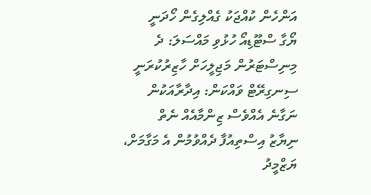އަންހެން ކުއްޖަކު ގެއްލިގެން ހޯދަނީ
ޔޯގާ ސްޓޫޑިއޯ ހުޅުވި މައްސަލަ: ދެ މިނިސްޓަރުން މަޖިލީހަށް ހާޒިރުކުރަނީ
ސިނގިރޭޓް ވައްކަން: އިދާރާއަކުން ނަގާނެ އެއްވެސް ޒިންމާއެއް ނެތް
ނިޔާޒު އިސްތިއުފާ ދެއްވުމުން އެ މަގާމަށް، ޔަޒްމީދު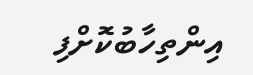އިންތިހާބުކޮށްފި